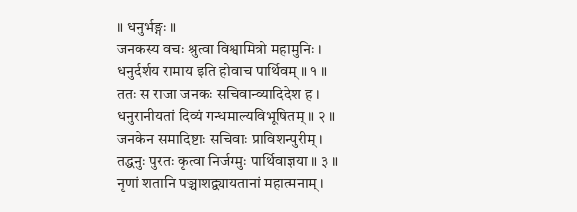॥ धनुर्भङ्गः ॥
जनकस्य वचः श्रुत्वा विश्वामित्रो महामुनिः ।
धनुर्दर्शय रामाय इति होवाच पार्थिवम् ॥ १ ॥
ततः स राजा जनकः सचिवान्व्यादिदेश ह ।
धनुरानीयतां दिव्यं गन्धमाल्यविभूषितम् ॥ २ ॥
जनकेन समादिष्टाः सचिवाः प्राविशन्पुरीम् ।
तद्धनुः पुरतः कृत्वा निर्जग्मुः पार्थिवाज्ञया ॥ ३ ॥
नृणां शतानि पञ्चाशद्व्यायतानां महात्मनाम् ।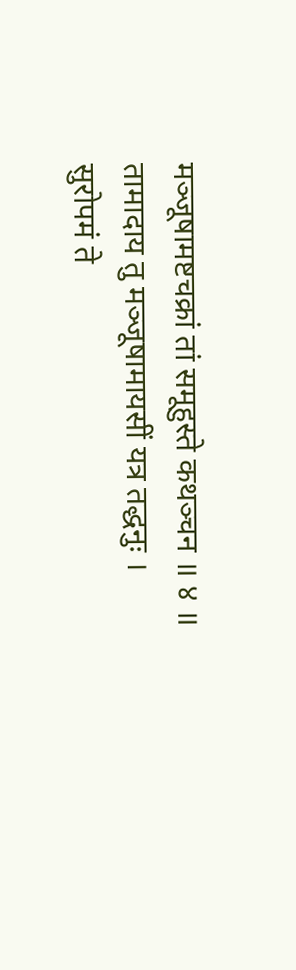मञ्जूषामष्टचक्रां तां समूहुस्ते कथञ्चन ॥ ४ ॥
तामादाय तु मञ्जूषामायसीं यत्र तद्धनुः ।
सुरोपमं ते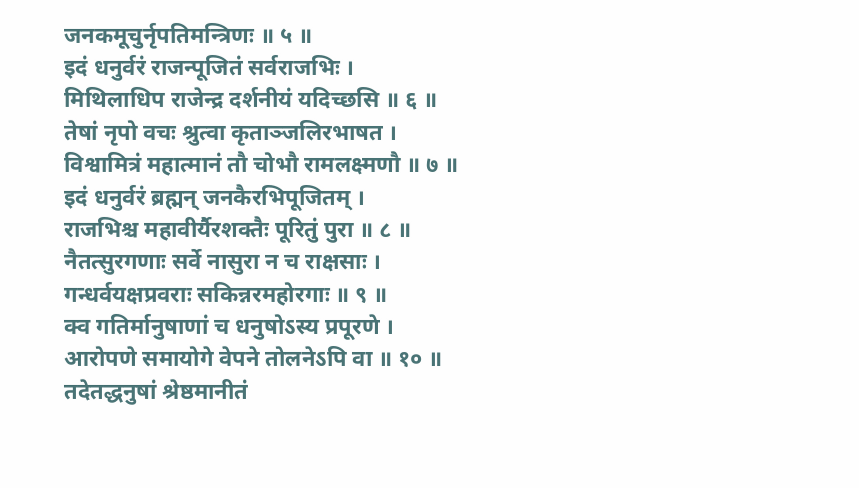जनकमूचुर्नृपतिमन्त्रिणः ॥ ५ ॥
इदं धनुर्वरं राजन्पूजितं सर्वराजभिः ।
मिथिलाधिप राजेन्द्र दर्शनीयं यदिच्छसि ॥ ६ ॥
तेषां नृपो वचः श्रुत्वा कृताञ्जलिरभाषत ।
विश्वामित्रं महात्मानं तौ चोभौ रामलक्ष्मणौ ॥ ७ ॥
इदं धनुर्वरं ब्रह्मन् जनकैरभिपूजितम् ।
राजभिश्च महावीर्यैरशक्तैः पूरितुं पुरा ॥ ८ ॥
नैतत्सुरगणाः सर्वे नासुरा न च राक्षसाः ।
गन्धर्वयक्षप्रवराः सकिन्नरमहोरगाः ॥ ९ ॥
क्व गतिर्मानुषाणां च धनुषोऽस्य प्रपूरणे ।
आरोपणे समायोगे वेपने तोलनेऽपि वा ॥ १० ॥
तदेतद्धनुषां श्रेष्ठमानीतं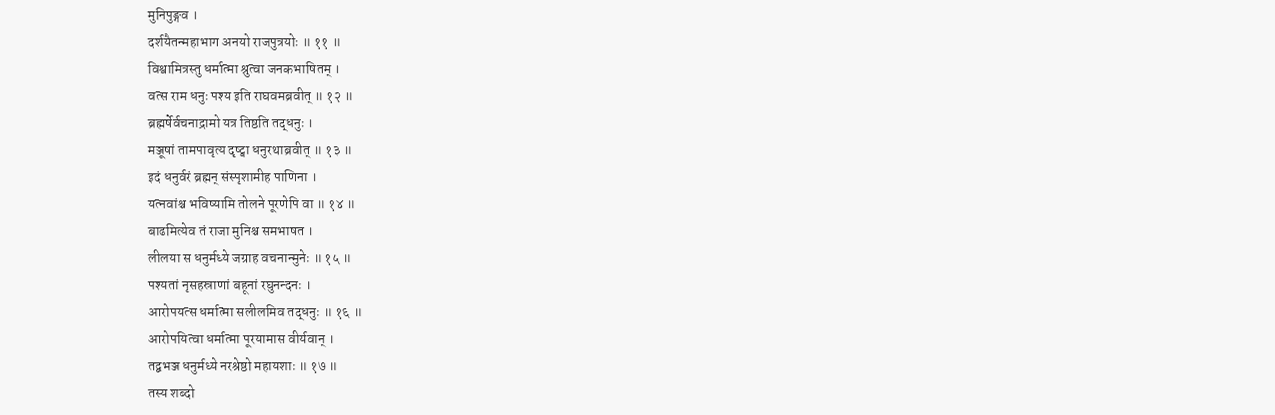मुनिपुङ्गव ।
दर्शयैतन्महाभाग अनयो राजपुत्रयोः ॥ ११ ॥
विश्वामित्रस्तु धर्मात्मा श्रुत्वा जनकभाषितम् ।
वत्स राम धनुः पश्य इति राघवमब्रवीत् ॥ १२ ॥
ब्रह्मर्षेर्वचनाद्रामो यत्र तिष्ठति तद्धनुः ।
मञ्जूषां तामपावृत्य दृष्ट्वा धनुरथाब्रवीत् ॥ १३ ॥
इदं धनुर्वरं ब्रह्मन् संस्पृशामीह पाणिना ।
यत्नवांश्च भविष्यामि तोलने पूरणेपि वा ॥ १४ ॥
बाढमित्येव तं राजा मुनिश्च समभाषत ।
लीलया स धनुर्मध्ये जग्राह वचनान्मुनेः ॥ १५ ॥
पश्यतां नृसहस्राणां बहूनां रघुनन्दनः ।
आरोपयत्स धर्मात्मा सलीलमिव तद्धनुः ॥ १६ ॥
आरोपयित्वा धर्मात्मा पूरयामास वीर्यवान् ।
तद्बभञ्ज धनुर्मध्ये नरश्रेष्ठो महायशाः ॥ १७ ॥
तस्य शब्दो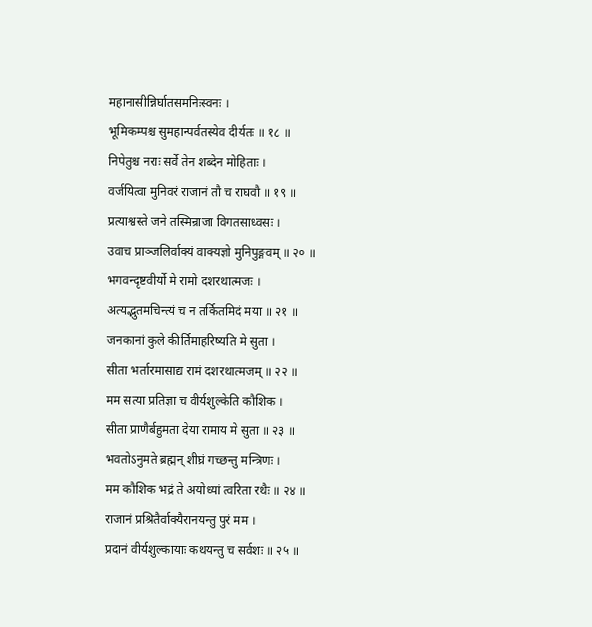महानासीन्निर्घातसमनिःस्वनः ।
भूमिकम्पश्च सुमहान्पर्वतस्येव दीर्यतः ॥ १८ ॥
निपेतुश्च नराः सर्वे तेन शब्देन मोहिताः ।
वर्जयित्वा मुनिवरं राजानं तौ च राघवौ ॥ १९ ॥
प्रत्याश्वस्ते जने तस्मिन्राजा विगतसाध्वसः ।
उवाच प्राञ्जलिर्वाक्यं वाक्यज्ञो मुनिपुङ्गवम् ॥ २० ॥
भगवन्दृष्टवीर्यो मे रामो दशरथात्मजः ।
अत्यद्भुतमचिन्त्यं च न तर्कितमिदं मया ॥ २१ ॥
जनकानां कुले कीर्तिमाहरिष्यति मे सुता ।
सीता भर्तारमासाद्य रामं दशरथात्मजम् ॥ २२ ॥
मम सत्या प्रतिज्ञा च वीर्यशुल्केति कौशिक ।
सीता प्राणैर्बहुमता देया रामाय मे सुता ॥ २३ ॥
भवतोऽनुमते ब्रह्मन् शीघ्रं गच्छन्तु मन्त्रिणः ।
मम कौशिक भद्रं ते अयोध्यां त्वरिता रथैः ॥ २४ ॥
राजानं प्रश्रितैर्वाक्यैरानयन्तु पुरं मम ।
प्रदानं वीर्यशुल्कायाः कथयन्तु च सर्वशः ॥ २५ ॥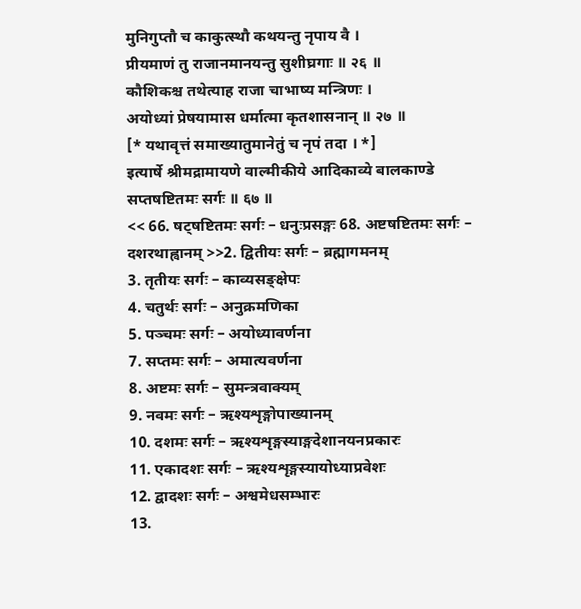मुनिगुप्तौ च काकुत्स्थौ कथयन्तु नृपाय वै ।
प्रीयमाणं तु राजानमानयन्तु सुशीघ्रगाः ॥ २६ ॥
कौशिकश्च तथेत्याह राजा चाभाष्य मन्त्रिणः ।
अयोध्यां प्रेषयामास धर्मात्मा कृतशासनान् ॥ २७ ॥
[* यथावृत्तं समाख्यातुमानेतुं च नृपं तदा । *]
इत्यार्षे श्रीमद्रामायणे वाल्मीकीये आदिकाव्ये बालकाण्डे सप्तषष्टितमः सर्गः ॥ ६७ ॥
<< 66. षट्षष्टितमः सर्गः – धनुःप्रसङ्गः 68. अष्टषष्टितमः सर्गः – दशरथाह्वानम् >>2. द्वितीयः सर्गः – ब्रह्मागमनम्
3. तृतीयः सर्गः – काव्यसङ्क्षेपः
4. चतुर्थः सर्गः – अनुक्रमणिका
5. पञ्चमः सर्गः – अयोध्यावर्णना
7. सप्तमः सर्गः – अमात्यवर्णना
8. अष्टमः सर्गः – सुमन्त्रवाक्यम्
9. नवमः सर्गः – ऋश्यशृङ्गोपाख्यानम्
10. दशमः सर्गः – ऋश्यशृङ्गस्याङ्गदेशानयनप्रकारः
11. एकादशः सर्गः – ऋश्यशृङ्गस्यायोध्याप्रवेशः
12. द्वादशः सर्गः – अश्वमेधसम्भारः
13.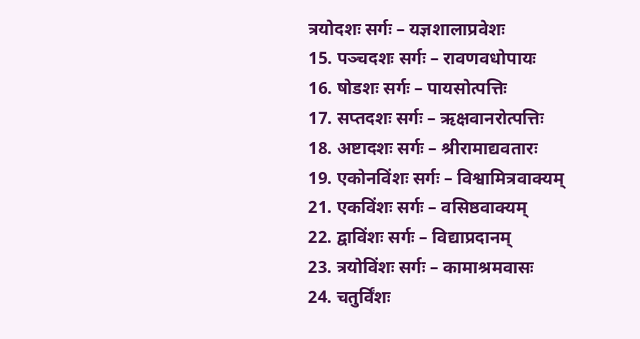त्रयोदशः सर्गः – यज्ञशालाप्रवेशः
15. पञ्चदशः सर्गः – रावणवधोपायः
16. षोडशः सर्गः – पायसोत्पत्तिः
17. सप्तदशः सर्गः – ऋक्षवानरोत्पत्तिः
18. अष्टादशः सर्गः – श्रीरामाद्यवतारः
19. एकोनविंशः सर्गः – विश्वामित्रवाक्यम्
21. एकविंशः सर्गः – वसिष्ठवाक्यम्
22. द्वाविंशः सर्गः – विद्याप्रदानम्
23. त्रयोविंशः सर्गः – कामाश्रमवासः
24. चतुर्विंशः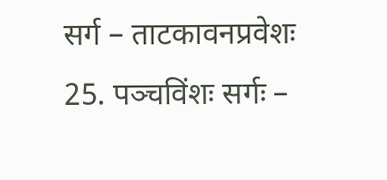सर्ग – ताटकावनप्रवेशः
25. पञ्चविंशः सर्गः –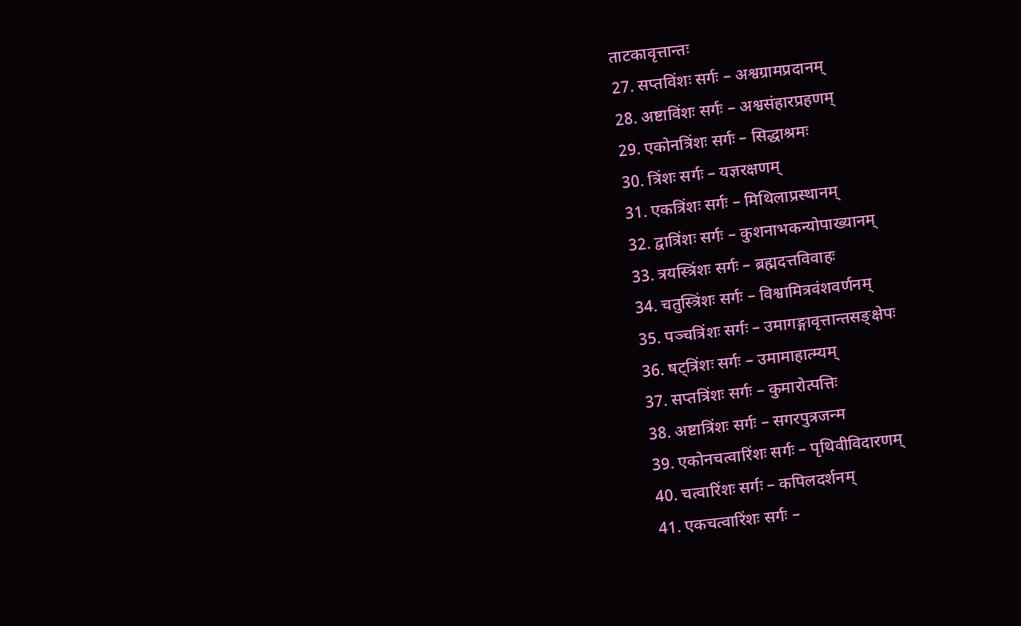ताटकावृत्तान्तः
27. सप्तविंशः सर्गः – अश्वग्रामप्रदानम्
28. अष्टाविंशः सर्गः – अश्वसंहारप्रहणम्
29. एकोनत्रिंशः सर्गः – सिद्धाश्रमः
30. त्रिंशः सर्गः – यज्ञरक्षणम्
31. एकत्रिंशः सर्गः – मिथिलाप्रस्थानम्
32. द्वात्रिंशः सर्गः – कुशनाभकन्योपाख्यानम्
33. त्रयस्त्रिंशः सर्गः – ब्रह्मदत्तविवाहः
34. चतुस्त्रिंशः सर्गः – विश्वामित्रवंशवर्णनम्
35. पञ्चत्रिंशः सर्गः – उमागङ्गावृत्तान्तसङ्क्षेपः
36. षट्त्रिंशः सर्गः – उमामाहात्म्यम्
37. सप्तत्रिंशः सर्गः – कुमारोत्पत्तिः
38. अष्टात्रिंशः सर्गः – सगरपुत्रजन्म
39. एकोनचत्वारिंशः सर्गः – पृथिवीविदारणम्
40. चत्वारिंशः सर्गः – कपिलदर्शनम्
41. एकचत्वारिंशः सर्गः –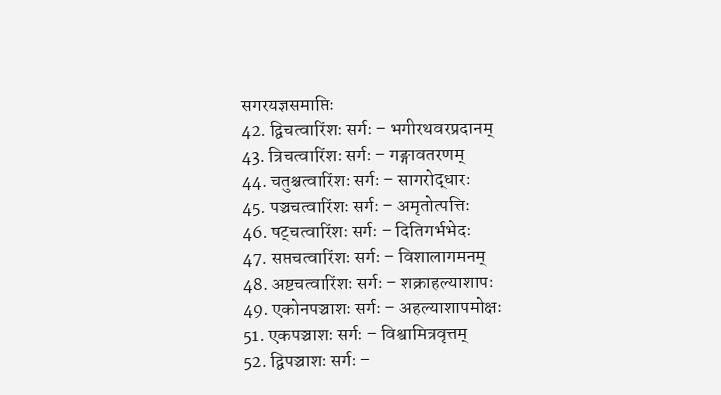सगरयज्ञसमाप्तिः
42. द्विचत्वारिंशः सर्गः – भगीरथवरप्रदानम्
43. त्रिचत्वारिंशः सर्गः – गङ्गावतरणम्
44. चतुश्चत्वारिंशः सर्गः – सागरोद्धारः
45. पञ्चचत्वारिंशः सर्गः – अमृतोत्पत्तिः
46. षट्चत्वारिंशः सर्गः – दितिगर्भभेदः
47. सप्तचत्वारिंशः सर्गः – विशालागमनम्
48. अष्टचत्वारिंशः सर्गः – शक्राहल्याशापः
49. एकोनपञ्चाशः सर्गः – अहल्याशापमोक्षः
51. एकपञ्चाशः सर्गः – विश्वामित्रवृत्तम्
52. द्विपञ्चाशः सर्गः –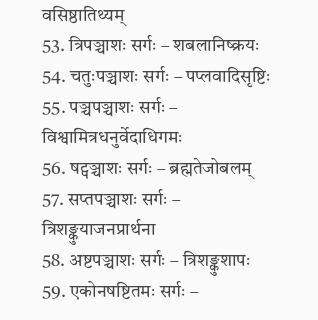वसिष्ठातिथ्यम्
53. त्रिपञ्चाशः सर्गः – शबलानिष्क्रयः
54. चतुःपञ्चाशः सर्गः – पप्लवादिसृष्टिः
55. पञ्चपञ्चाशः सर्गः – विश्वामित्रधनुर्वेदाधिगमः
56. षट्पञ्चाशः सर्गः – ब्रह्मतेजोबलम्
57. सप्तपञ्चाशः सर्गः – त्रिशङ्कुयाजनप्रार्थना
58. अष्टपञ्चाशः सर्गः – त्रिशङ्कुशापः
59. एकोनषष्टितमः सर्गः –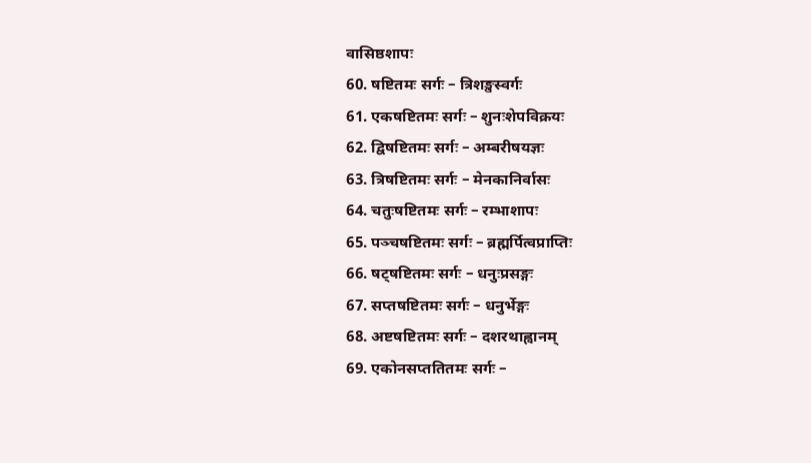वासिष्ठशापः
60. षष्टितमः सर्गः – त्रिशङ्खस्वर्गः
61. एकषष्टितमः सर्गः – शुनःशेपविक्रयः
62. द्विषष्टितमः सर्गः – अम्बरीषयज्ञः
63. त्रिषष्टितमः सर्गः – मेनकानिर्वासः
64. चतुःषष्टितमः सर्गः – रम्भाशापः
65. पञ्चषष्टितमः सर्गः – ब्रह्मर्पित्वप्राप्तिः
66. षट्षष्टितमः सर्गः – धनुःप्रसङ्गः
67. सप्तषष्टितमः सर्गः – धनुर्भेङ्गः
68. अष्टषष्टितमः सर्गः – दशरथाह्वानम्
69. एकोनसप्ततितमः सर्गः –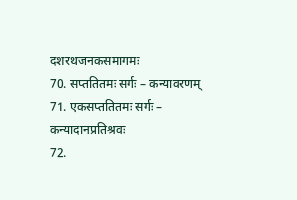दशरथजनकसमागमः
70. सप्ततितमः सर्गः – कन्यावरणम्
71. एकसप्ततितमः सर्गः – कन्यादानप्रतिश्रवः
72.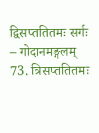द्विसप्ततितमः सर्गः – गोदानमङ्गलम्
73. त्रिसप्ततितमः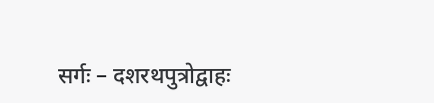सर्गः – दशरथपुत्रोद्वाहः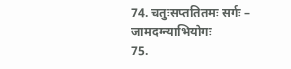74. चतुःसप्ततितमः सर्गः – जामदग्न्याभियोगः
75.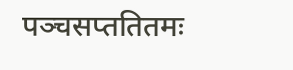पञ्चसप्ततितमः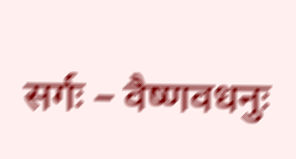सर्गः – वैष्णवधनुः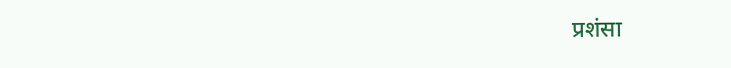प्रशंसा